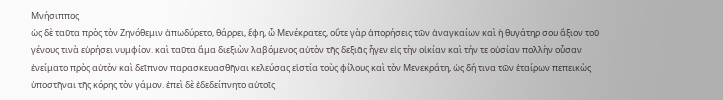Μνήσιππος
ὡς δὲ ταῦτα πρὸς τὸν Ζηνόθεμιν ἀπωδύρετο, θάρρει, ἔφη, ὦ Μενέκρατες, οὔτε γὰρ ἀπορήσεις τῶν ἀναγκαίων καὶ ἡ θυγάτηρ σου ἄξιον τοῦ γένους τινὰ εὑρήσει νυμφίον. καὶ ταῦτα ἅμα διεξιὼν λαβόμενος αὐτὸν τῆς δεξιᾶς ἦγεν εἰς τὴν οἰκίαν καὶ τήν τε οὐσίαν πολλὴν οὖσαν ἐνείματο πρὸς αὐτὸν καὶ δεῖπνον παρασκευασθῆναι κελεύσας εἱστία τοὺς φίλους καὶ τὸν Μενεκράτη, ὡς δή τινα τῶν ἑταίρων πεπεικὼς ὑποστῆναι τῆς κόρης τὸν γάμον. ἐπεὶ δὲ ἐδεδείπνητο αὐτοῖς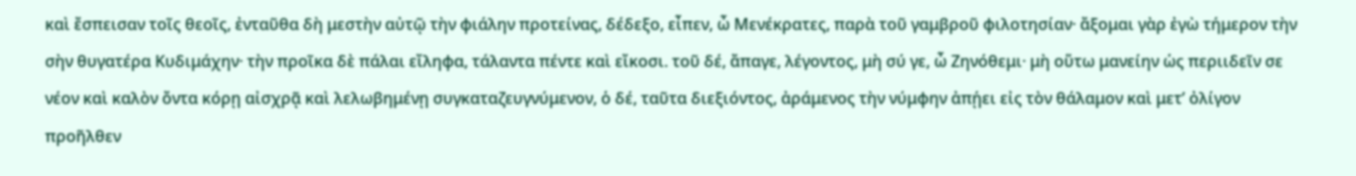καὶ ἔσπεισαν τοῖς θεοῖς, ἐνταῦθα δὴ μεστὴν αὐτῷ τὴν φιάλην προτείνας, δέδεξο, εἶπεν, ὦ Μενέκρατες, παρὰ τοῦ γαμβροῦ φιλοτησίαν· ἄξομαι γὰρ ἐγὼ τήμερον τὴν σὴν θυγατέρα Κυδιμάχην· τὴν προῖκα δὲ πάλαι εἴληφα, τάλαντα πέντε καὶ εἴκοσι. τοῦ δέ, ἄπαγε, λέγοντος, μὴ σύ γε, ὦ Ζηνόθεμι· μὴ οὕτω μανείην ὡς περιιδεῖν σε νέον καὶ καλὸν ὄντα κόρῃ αἰσχρᾷ καὶ λελωβημένῃ συγκαταζευγνύμενον, ὁ δέ, ταῦτα διεξιόντος, ἀράμενος τὴν νύμφην ἀπῄει εἰς τὸν θάλαμον καὶ μετʼ ὀλίγον προῆλθεν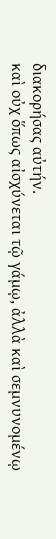διακορήσας αὐτήν.
καὶ οὐχ ὅπως αἰσχύνεται τῷ γάμῳ, ἀλλὰ καὶ σεμνυνομένῳ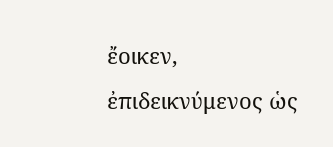ἔοικεν, ἐπιδεικνύμενος ὡς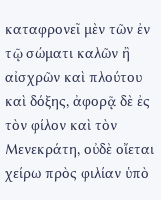καταφρονεῖ μὲν τῶν ἐν τῷ σώματι καλῶν ἢ αἰσχρῶν καὶ πλούτου καὶ δόξης, ἀφορᾷ δὲ ἐς τὸν φίλον καὶ τὸν Μενεκράτη, οὐδὲ οἴεται χείρω πρὸς φιλίαν ὑπὸ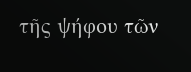τῆς ψήφου τῶν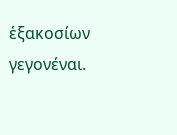ἑξακοσίων γεγονέναι.